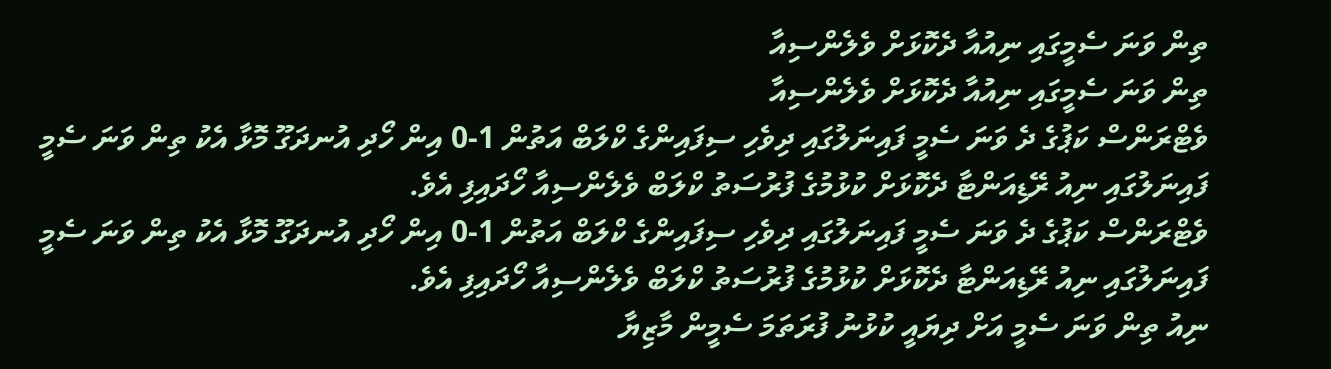ތިން ވަނަ ސެމީގައި ނިއުއާ ދެކޮޅަށް ވެލެންސިއާ
ތިން ވަނަ ސެމީގައި ނިއުއާ ދެކޮޅަށް ވެލެންސިއާ
ވެޓްރަންސް ކަޕުގެ ދެ ވަނަ ސެމީ ފައިނަލުގައި ދިވެހި ސިފައިންގެ ކްލަބް އަތުން 1-0 އިން ހޯދި އުނދަގޫ މޮޅާ އެކު ތިން ވަނަ ސެމީ ފައިނަލުގައި ނިއު ރޭޑިއަންޓާ ދެކޮޅަށް ކުޅުމުގެ ފުރުސަތު ކްލަބް ވެލެންސިއާ ހޯދައިފި އެވެ.
ވެޓްރަންސް ކަޕުގެ ދެ ވަނަ ސެމީ ފައިނަލުގައި ދިވެހި ސިފައިންގެ ކްލަބް އަތުން 1-0 އިން ހޯދި އުނދަގޫ މޮޅާ އެކު ތިން ވަނަ ސެމީ ފައިނަލުގައި ނިއު ރޭޑިއަންޓާ ދެކޮޅަށް ކުޅުމުގެ ފުރުސަތު ކްލަބް ވެލެންސިއާ ހޯދައިފި އެވެ.
ނިއު ތިން ވަނަ ސެމީ އަށް ދިޔައީ ކުޅުނު ފުރަތަމަ ސެމީން މާޒިޔާ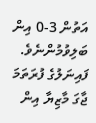އަތުން 3-0 އިން ބަލިވުމުންނެވެ. ފައިނަލުގެ ފުރަތަމަ ޖާގަ މާޒިޔާ އިން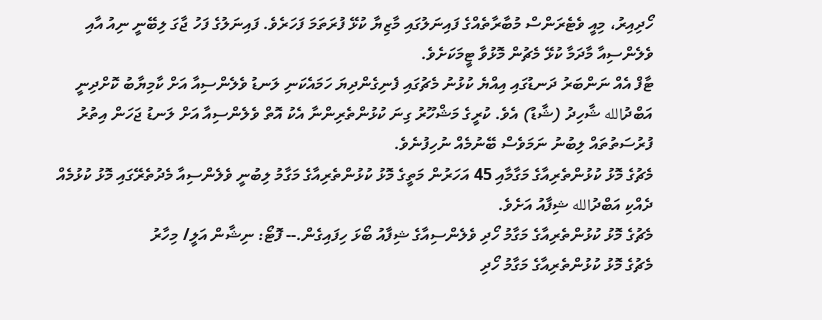ހޯދިއިރު، މިއީ ވެޓެރަންސް މުބާރާތެއްގެ ފައިނަލުގައި މާޒިޔާ ކުޅޭ ފުރަތަމަ ފަހަރެވެ. ފައިނަލުގެ ފަހު ޖާގަ ލިބޭނީ ނިއު އާއި ވެލެންސިއާ މާދަމާ ކުޅޭ މެޗުން މޮޅުވާ ޓީމަކަށެވެ.
ޓާފް އެއް ނަންބަރު ދަނޑުގައި އިއްޔެ ކުޅުނު މެޗުގައި ފެނިގެންދިޔަ ހަމައެކަނި ލަނޑު ވެލެންސިއާ އަށް ކާމިޔާބު ކޮށްދިނީ އަބްދުالله ޝާހިދު (ޝާޑު) އެވެ. ކުރީގެ މަޝްހޫރު ގިނަ ކުޅުންތެރިންނާ އެކު އޮތް ވެލެންސިއާ އަށް ލަނޑު ޖަހަން އިތުރު ފުރުސަތުތައް ލިބުނު ނަމަވެސް ބޭނުމެއް ނުހިފުނެވެ.
މެޗުގެ މޮޅު ކުޅުންތެރިއާގެ މަގާމާއި 45 އަހަރުން މަތީގެ މޮޅު ކުޅުންތެރިއާގެ މަގާމު ލިބުނީ ވެލެންސިއާ މެދުތެރޭގައި މޮޅު ކުޅުމެއް ދެއްކި އަބްދުالله ޝިފާއު އަށެވެ.
މެޗުގެ މޮޅު ކުޅުންތެރިއާގެ މަގާމު ހޯދި ވެލެންސިއާގެ ޝިފާއު ބޯޅަ ހިފައިގެން.-- ފޮޓޯ: ނިޝާން އަލީ/ މިހާރު
މެޗުގެ މޮޅު ކުޅުންތެރިއާގެ މަގާމު ހޯދި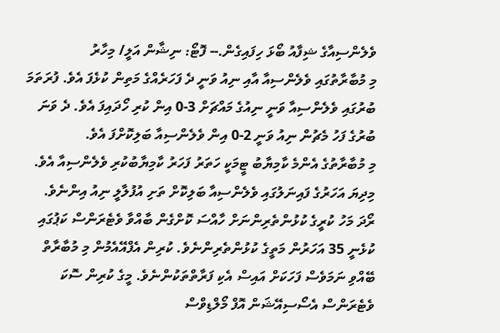ވެލެންސިއާގެ ޝިފާއު ބޯޅަ ހިފައިގެން.-- ފޮޓޯ: ނިޝާން އަލީ/ މިހާރު
މި މުބާރާތުގައި ވެލެންސިއާ އާއި ނިއު ވަނީ ދެ ފަހަރެއްގެ މަތިން ކުޅެފަ އެވެ. ފުރަތަމަ ބުރުގައި ވެލެންސިއާ ވަނީ ނިއުގެ މައްޗަށް 3-0 އިން ކުރި ހޯދައިފަ އެވެ. ދެ ވަނަ ބުރުގެ ފަހު މެޗުން ނިއު ވަނީ 2-0 އިން ވެލެންސިއާ ބަލިކޮށްފަ އެވެ.
މި މުބާރާތުގެ އެންމެ ކާމިޔާބު ޓީމަކީ ހަތަރު ފަހަރު ކާމިޔާބުކުރި ވެލެންސިއާ އެވެ. މިދިޔަ އަހަރުގެ ފައިނަލުގައި ވެލެންސިއާ ބަލިކޮށް ތަށި އުފުލާލީ ނިއު އިންނެވެ.
ރޯދަ މަހު ކުރީގެ ކުޅުންތެރިންނަށް ހާއްސަ ކޮށްގެން ބާއްވާ ވެޓެރަންސް ކަޕުގައި ކުޅެނީ 35 އަހަރުން މަތީގެ ކުޅުންތެރިންނެވެ. ކުރިން އެފްއޭއެމުން މި މުބާރާތް ބޭއްވި ނަމަވެސް ފަހަކަށް އައިސް އެކި ފަރާތްތަކުންނެވެ. މީގެ ކުރިން ސޮކަ ވެޓެރަންސް އެސޯސިއޭޝަން އޮފް މޯލްޑިވްސް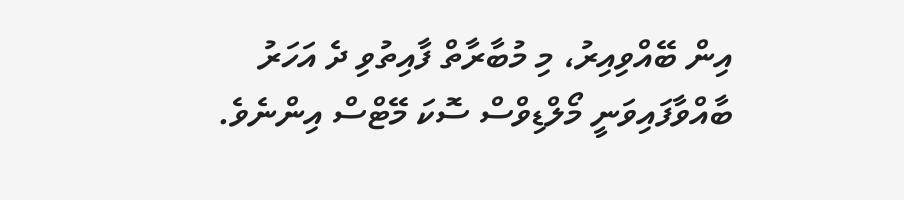އިން ބޭއްވިއިރު، މި މުބާރާތް ފާއިތުވި ދެ އަހަރު ބާއްވާފައިވަނީ މޯލްޑިވްސް ސޮކަ މޭޓްސް އިންނެވެ.